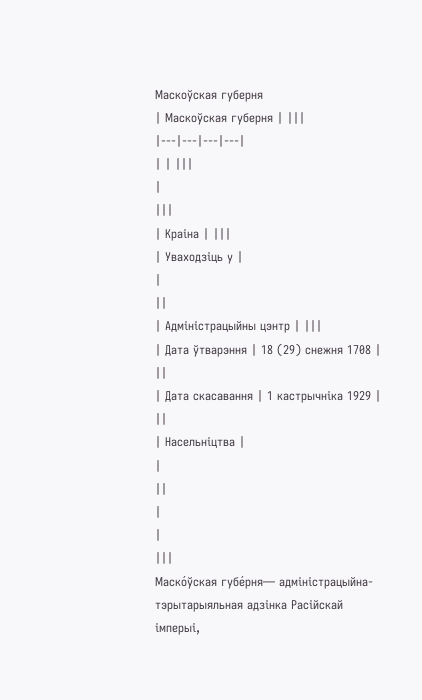Маскоўская губерня
| Маскоўская губерня | |||
|---|---|---|---|
| | |||
|
|||
| Краіна | |||
| Уваходзіць у |
|
||
| Адміністрацыйны цэнтр | |||
| Дата ўтварэння | 18 (29) снежня 1708 | ||
| Дата скасавання | 1 кастрычніка 1929 | ||
| Насельніцтва |
|
||
|
|
|||
Маско́ўская губе́рня— адміністрацыйна-тэрытарыяльная адзінка Расійскай імперыі,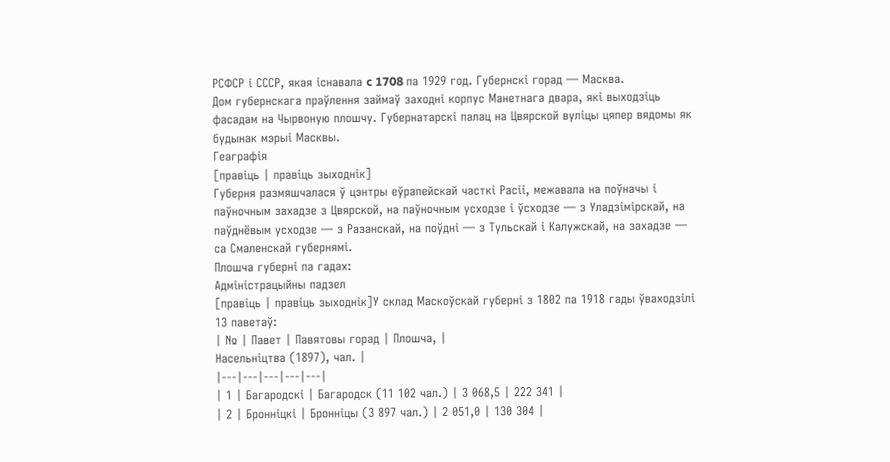РСФСР і СССР, якая існавала c 1708 па 1929 год. Губернскі горад — Масква.
Дом губернскага праўлення займаў заходні корпус Манетнага двара, які выходзіць фасадам на Чырвоную плошчу. Губернатарскі палац на Цвярской вуліцы цяпер вядомы як будынак мэрыі Масквы.
Геаграфія
[правіць | правіць зыходнік]
Губерня размяшчалася ў цэнтры еўрапейскай часткі Расіі, межавала на поўначы і паўночным захадзе з Цвярской, на паўночным усходзе і ўсходзе — з Уладзімірскай, на паўднёвым усходзе — з Разанскай, на поўдні — з Тульскай і Калужскай, на захадзе — са Смаленскай губернямі.
Плошча губерні па гадах:
Адміністрацыйны падзел
[правіць | правіць зыходнік]У склад Маскоўскай губерні з 1802 па 1918 гады ўваходзілі 13 паветаў:
| № | Павет | Павятовы горад | Плошча, |
Насельніцтва (1897), чал. |
|---|---|---|---|---|
| 1 | Багародскі | Багародск (11 102 чал.) | 3 068,5 | 222 341 |
| 2 | Бронніцкі | Бронніцы (3 897 чал.) | 2 051,0 | 130 304 |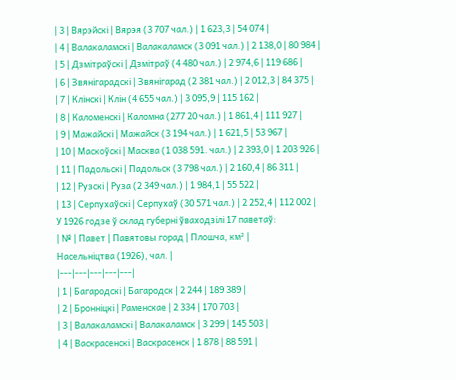| 3 | Вярэйскі | Вярэя (3 707 чал.) | 1 623,3 | 54 074 |
| 4 | Валакаламскі | Валакаламск (3 091 чал.) | 2 138,0 | 80 984 |
| 5 | Дзмітраўскі | Дзмітраў (4 480 чал.) | 2 974,6 | 119 686 |
| 6 | Звянігарадскі | Звянігарад (2 381 чал.) | 2 012,3 | 84 375 |
| 7 | Клінскі | Клін (4 655 чал.) | 3 095,9 | 115 162 |
| 8 | Каломенскі | Каломна (277 20 чал.) | 1 861,4 | 111 927 |
| 9 | Мажайскі | Мажайск (3 194 чал.) | 1 621,5 | 53 967 |
| 10 | Маскоўскі | Масква (1 038 591. чал.) | 2 393,0 | 1 203 926 |
| 11 | Падольскі | Падольск (3 798 чал.) | 2 160,4 | 86 311 |
| 12 | Рузскі | Руза (2 349 чал.) | 1 984,1 | 55 522 |
| 13 | Серпухаўскі | Серпухаў (30 571 чал.) | 2 252,4 | 112 002 |
У 1926 годзе ў склад губерні ўваходзілі 17 паветаў:
| № | Павет | Павятовы горад | Плошча, км² |
Насельніцтва (1926), чал. |
|---|---|---|---|---|
| 1 | Багародскі | Багародск | 2 244 | 189 389 |
| 2 | Бронніцкі | Раменскае | 2 334 | 170 703 |
| 3 | Валакаламскі | Валакаламск | 3 299 | 145 503 |
| 4 | Васкрасенскі | Васкрасенск | 1 878 | 88 591 |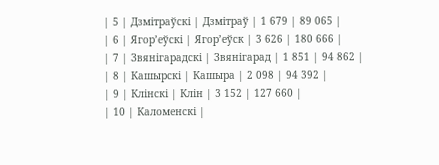| 5 | Дзмітраўскі | Дзмітраў | 1 679 | 89 065 |
| 6 | Ягор’еўскі | Ягор’еўск | 3 626 | 180 666 |
| 7 | Звянігарадскі | Звянігарад | 1 851 | 94 862 |
| 8 | Кашырскі | Кашыра | 2 098 | 94 392 |
| 9 | Клінскі | Клін | 3 152 | 127 660 |
| 10 | Каломенскі |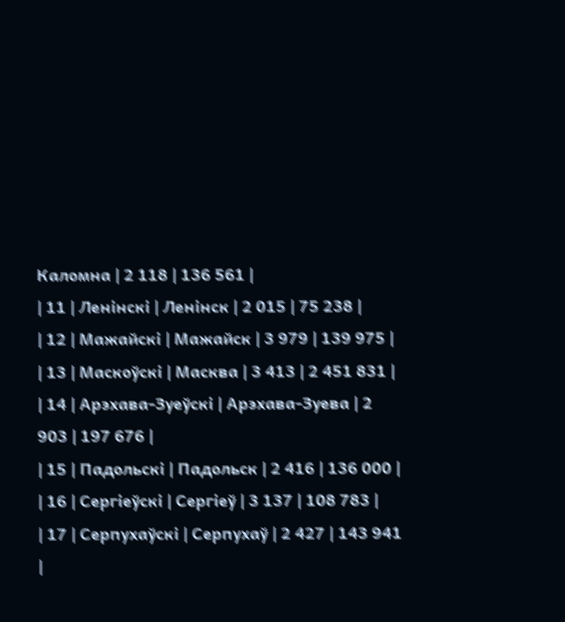Каломна | 2 118 | 136 561 |
| 11 | Ленінскі | Ленінск | 2 015 | 75 238 |
| 12 | Мажайскі | Мажайск | 3 979 | 139 975 |
| 13 | Маскоўскі | Масква | 3 413 | 2 451 831 |
| 14 | Арэхава-Зуеўскі | Арэхава-Зуева | 2 903 | 197 676 |
| 15 | Падольскі | Падольск | 2 416 | 136 000 |
| 16 | Сергіеўскі | Сергіеў | 3 137 | 108 783 |
| 17 | Серпухаўскі | Серпухаў | 2 427 | 143 941 |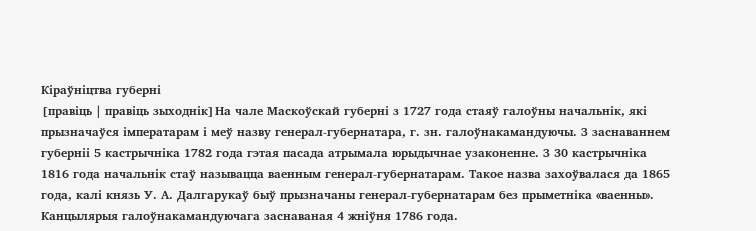Кіраўніцтва губерні
[правіць | правіць зыходнік]На чале Маскоўскай губерні з 1727 года стаяў галоўны начальнік, які прызначаўся імператарам і меў назву генерал-губернатара, г. зн. галоўнакамандуючы. З заснаваннем губерніі 5 кастрычніка 1782 года гэтая пасада атрымала юрыдычнае узаконенне. З 30 кастрычніка 1816 года начальнік стаў называцца ваенным генерал-губернатарам. Такое назва захоўвалася да 1865 года, калі князь У. А. Далгарукаў быў прызначаны генерал-губернатарам без прыметніка «ваенны». Канцылярыя галоўнакамандуючага заснаваная 4 жніўня 1786 года.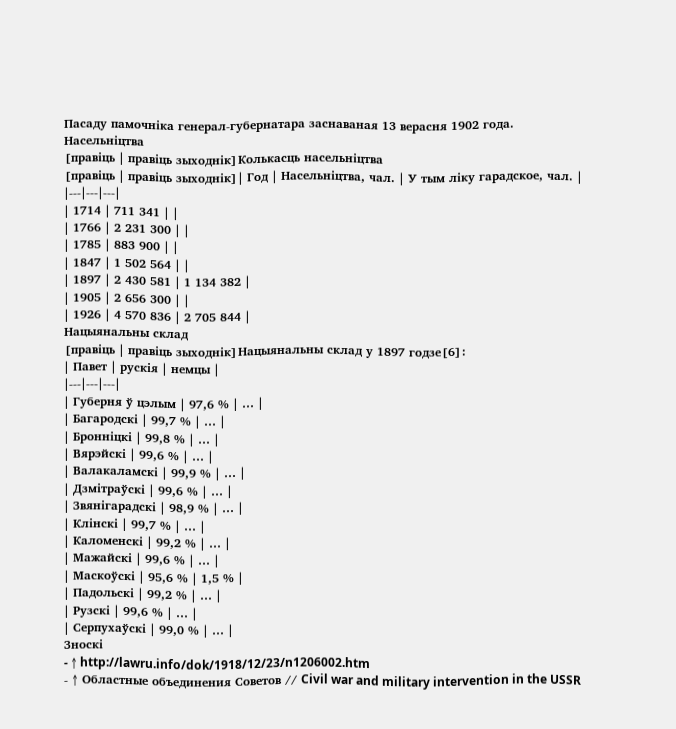Пасаду памочніка генерал-губернатара заснаваная 13 верасня 1902 года.
Насельніцтва
[правіць | правіць зыходнік]Колькасць насельніцтва
[правіць | правіць зыходнік]| Год | Насельніцтва, чал. | У тым ліку гарадское, чал. |
|---|---|---|
| 1714 | 711 341 | |
| 1766 | 2 231 300 | |
| 1785 | 883 900 | |
| 1847 | 1 502 564 | |
| 1897 | 2 430 581 | 1 134 382 |
| 1905 | 2 656 300 | |
| 1926 | 4 570 836 | 2 705 844 |
Нацыянальны склад
[правіць | правіць зыходнік]Нацыянальны склад у 1897 годзе[6]:
| Павет | рускія | немцы |
|---|---|---|
| Губерня ў цэлым | 97,6 % | … |
| Багародскі | 99,7 % | … |
| Бронніцкі | 99,8 % | … |
| Вярэйскі | 99,6 % | … |
| Валакаламскі | 99,9 % | … |
| Дзмітраўскі | 99,6 % | … |
| Звянігарадскі | 98,9 % | … |
| Клінскі | 99,7 % | … |
| Каломенскі | 99,2 % | … |
| Мажайскі | 99,6 % | … |
| Маскоўскі | 95,6 % | 1,5 % |
| Падольскі | 99,2 % | … |
| Рузскі | 99,6 % | … |
| Серпухаўскі | 99,0 % | … |
Зноскі
- ↑ http://lawru.info/dok/1918/12/23/n1206002.htm
- ↑ Областные объединения Советов // Civil war and military intervention in the USSR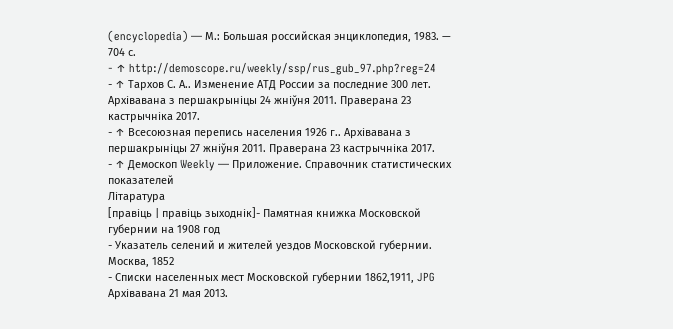(encyclopedia) — М.: Большая российская энциклопедия, 1983. — 704 с.
- ↑ http://demoscope.ru/weekly/ssp/rus_gub_97.php?reg=24
- ↑ Тархов С. А.. Изменение АТД России за последние 300 лет. Архівавана з першакрыніцы 24 жніўня 2011. Праверана 23 кастрычніка 2017.
- ↑ Всесоюзная перепись населения 1926 г.. Архівавана з першакрыніцы 27 жніўня 2011. Праверана 23 кастрычніка 2017.
- ↑ Демоскоп Weekly — Приложение. Справочник статистических показателей
Літаратура
[правіць | правіць зыходнік]- Памятная книжка Московской губернии на 1908 год
- Указатель селений и жителей уездов Московской губернии. Москва, 1852
- Списки населенных мест Московской губернии 1862,1911, JPG Архівавана 21 мая 2013.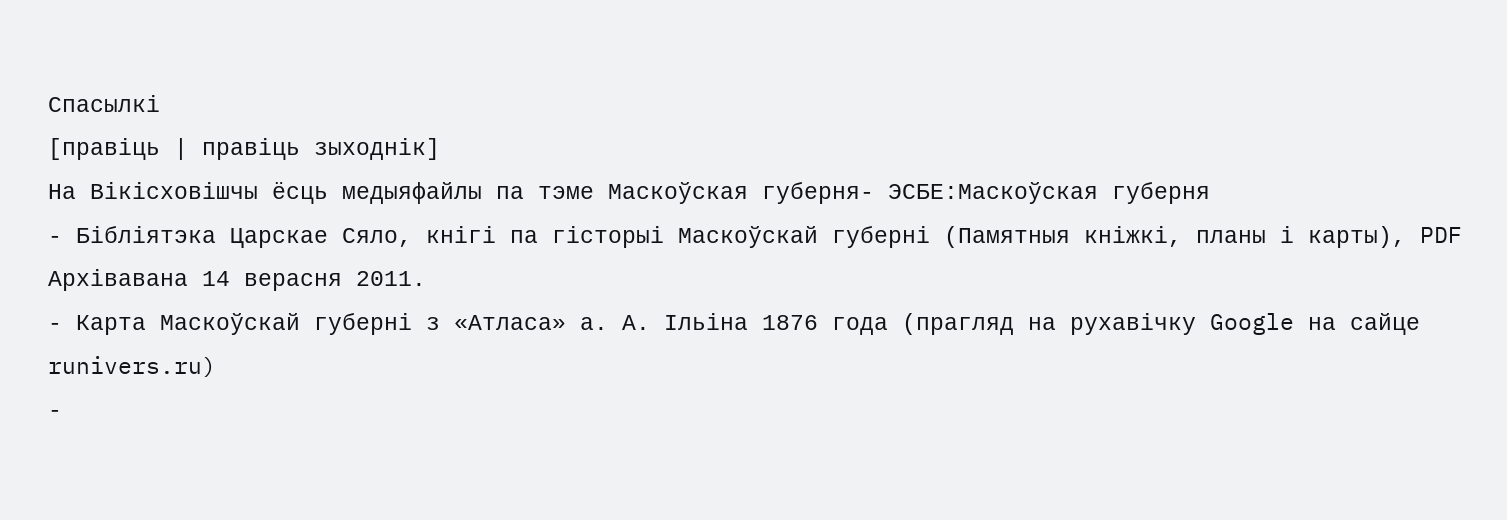Спасылкі
[правіць | правіць зыходнік]
На Вікісховішчы ёсць медыяфайлы па тэме Маскоўская губерня- ЭСБЕ:Маскоўская губерня
- Бібліятэка Царскае Сяло, кнігі па гісторыі Маскоўскай губерні (Памятныя кніжкі, планы і карты), PDF Архівавана 14 верасня 2011.
- Карта Маскоўскай губерні з «Атласа» а. А. Ільіна 1876 года (прагляд на рухавічку Google на сайце runivers.ru)
-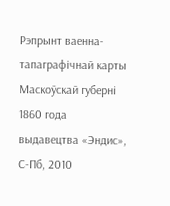Рэпрынт ваенна-тапаграфічнай карты Маскоўскай губерні 1860 года выдавецтва «Эндис», С-Пб, 2010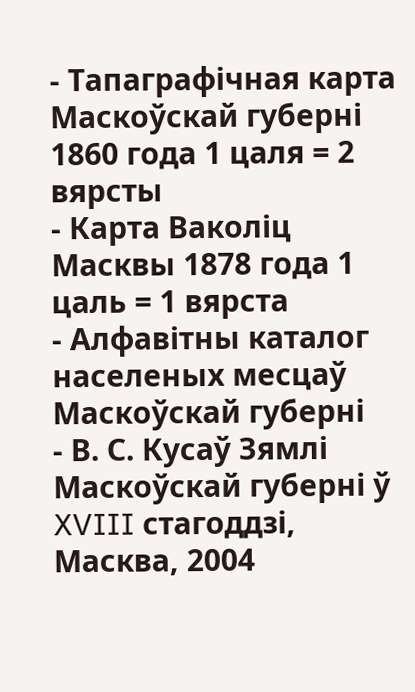- Тапаграфічная карта Маскоўскай губерні 1860 года 1 цаля = 2 вярсты
- Карта Ваколіц Масквы 1878 года 1 цаль = 1 вярста
- Алфавітны каталог населеных месцаў Маскоўскай губерні
- В. С. Кусаў Зямлі Маскоўскай губерні ў XVIII стагоддзі, Масква, 2004